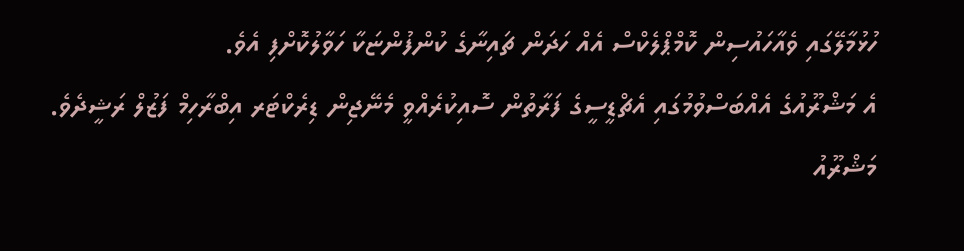ހުޅުމާލޭގައި ވެއާހައުސިން ކޮމްޕްލެކްސް އެއް ހަދަން ޗައިނާގެ ކުންފުންޏަކާ ހަވާލުކޮށްފި އެވެ.
އެ މަޝްރޫއުގެ އެއްބަސްވުމުގައި އެޗްޑީސީގެ ފަރާތުން ސޮއިކުރެއްވީ މެނޭޖިން ޑިރެކްޓަރ އިބްރާހިމް ފަޒުލް ރަޝީދެވެ. މަޝްރޫއު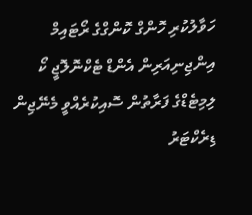ހަވާލުކުރި ހޮންގް ކޮންގްގެ ރޯޓައިމް އިންޖިނިއަރިން އެންޑް ޓެކްނޮލޮޖީ ކޯ ލިމިޓެޑްގެ ފަރާތުން ސޮއިކުރެއްވީ މެނޭޖިން ޑިރެކްޓަރު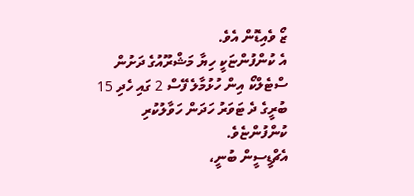ޒޯ ވެއިޑޮން އެވެ.
އެ ކުންފުންޏަކީ ހިޔާ މަޝްރޫއުގެ ދަށުން ސްޓެލްކޯ އިން ހުޅުމާލެ ފޭސް 2 ގައި ހެދި 15 ބުރީގެ ދެ ޓަވަރު ހަދަން ހަވާލުކުރި ކުންފުންޏެވެ.
އެޗްޑީސީން ބުނީ،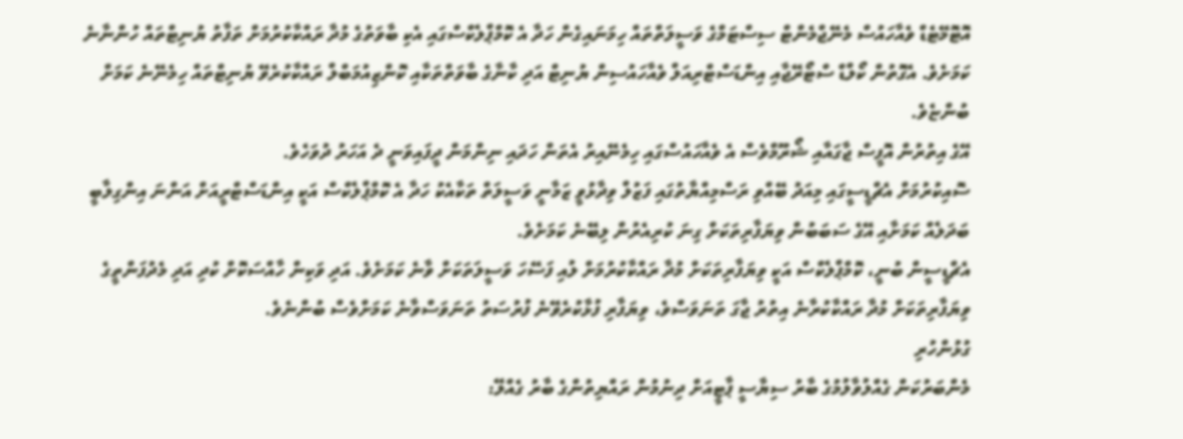އޮޓޮމޭޓެޑް ވެއާހައުސް މެނޭޖްމެންޓް ސިސްޓަމްގެ ވަސީލަތްތައް ހިމަނައިގެން ހަދާ އެ ކޮމްޕްލެކްސްގައި އެކި ބާވަތުގެ މުދާ ރައްކާކުރުމަށް ތަފާތު ޔުނިޓްތައް ހުންނާނެ ކަމަށެވެ. އެގޮތުން ކޯލްޑް ސްޓޯރޭޖާއި އިންޑަސްޓްރިއަލް ވެއާހައުސިން ޔުނިޓް އަދި ކާނާގެ ބާވަތްތަކާއި ކޮންޒިއުމަބްލް ރައްކާކުރެވޭ ޔުނިޓްތައް ހިމެނޭނެ ކަމަށް ބުންޏެވެ.
އޭގެ އިތުރުން އޮފީސް ޖާގައާއި ޝޯރޫމްވެސް އެ ވެއާހައުސްގައި ހިމެނޭއިރު އެތަން ހަދައި ނިންމަން ދީފައިވަނީ ދެ އަހަރު ދުވަހެވެ.
ސޮއިކުރުމަށް އެޗްޑީސީގައި މިއަދު ބޭއްވި ރަސްމިއްޔާތުގައި ފަޒުލް ވިދާޅުވީ ޒަމާނީ ވަސީލަތް ތަކާއެކު ހަދާ އެ ކޮމްޕްލެކްސް އަކީ އިންޑަސްޓްރީއަށް އަންނަ އިންގިލާބީ ބަދަލެއް ކަމަށާއި އޭގެ ސަބަބުން ވިޔަފާރިތަކަށް ގިނަ ކުރިއެރުން ލިބޭނެ ކަމަށެވެ.
އެޗްޑީސީން ބުނީ، ކޮމްޕްލެކްސް އަކީ ވިޔަފާރިތަކަށް މުދާ ރައްކާކުރުމަށް ލުއި ފަސޭހަ ވަސީލަތަކަށް ވާނެ ކަމަށެވެ. އަދި ވަކިން ހާއްސަކޮށް ކުދި އަދި މެދުފަންތީގެ ވިޔަފާރިތަކަށް މުދާ ރައްކާކުރާނެ އިތުރު ޖާގަ ތަނަވަސްވެ، ވިޔަފާރި ފުޅާކުރެވޭނެ ފުރުސަތު ތަނަވަސްވާނެ ކަމަށްވެސް ބުންނެވެ.
ގުޅުންހުރި
މެންބަރުކަން ގެއްލުވާލުމުގެ ބާރު ސިޔާސީ ޕާޓީއަށް ދިނުމުން ރައްޔިތުންގެ ބާރު ގެއްލޭ: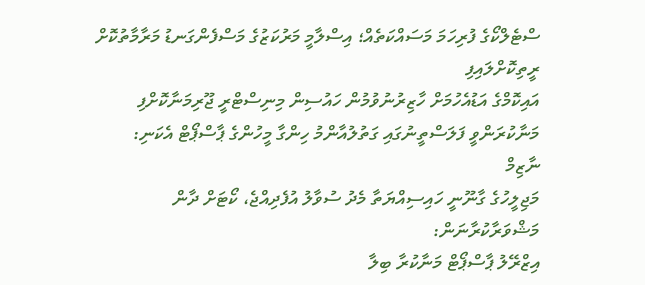ސްޓެލްކޯގެ ފުރިހަމަ މަސައްކަތެއް؛ އިސްލާމީ މަރުކަޒުގެ މަސްފެންގަނޑު މަރާމާތުކޮށް ރީތިކޮށްލައިފި
އައިކޮމްގެ އަޑުއެހުމަށް ހާޒިރުނުވުމުން ހައުސިން މިނިސްޓްރީ ޖޫރިމަނާކޮށްފި
މަނާކުރަންވީ ފަލަސްތީނުގައި ގަތުލުއާންމު ހިންގާ މީހުންގެ ޕާސްޕޯޓް އެކަނި: ނާޒިމް
މަޖިލީހުގެ ގާނޫނީ ހައިސިއްޔަތާ މެދު ސުވާލު އުފެދިއްޖެ، ކޯޓަށް ދާން މަޝްވަރާކުރާނަން:
އިޒްރޭލު ޕާސްޕޯޓް މަނާކުރާ ބިލާ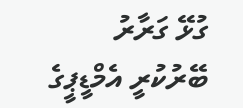ގުޅޭ ގަރާރު ބޭރުކުރީ އެމްޑީޕީގެ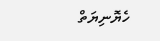ހެޔޮނިޔަތް